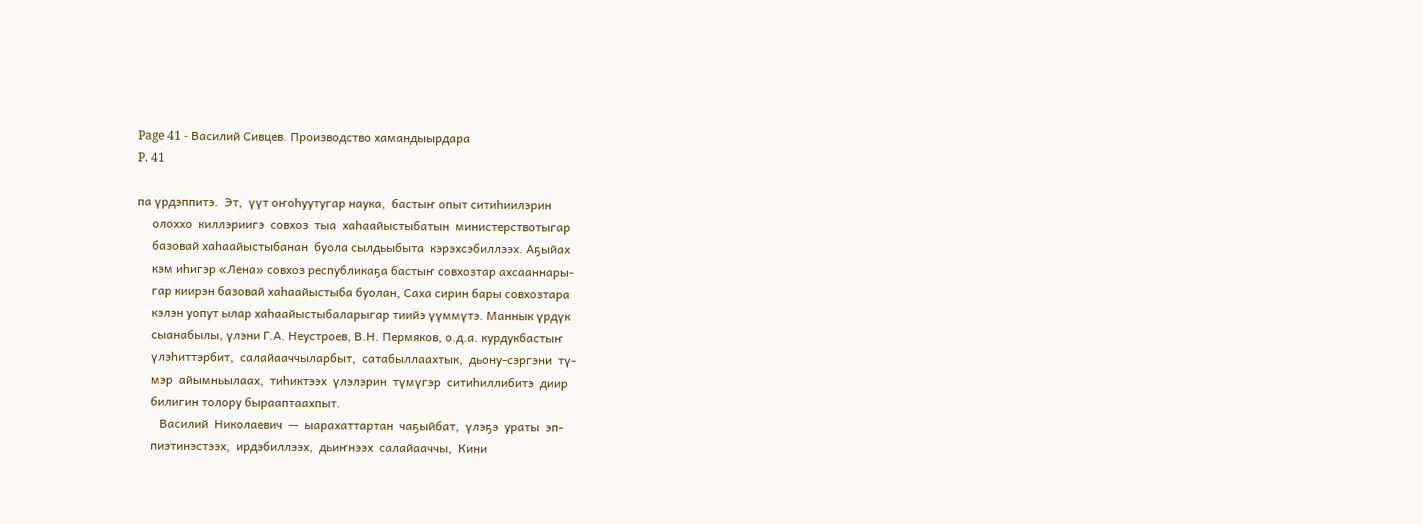Page 41 - Василий Сивцев. Производство хамандыырдара
P. 41

па үрдэппитэ.  Эт,  үүт оҥоһуутугар наука,  бастыҥ опыт ситиһиилэрин
     олоххо  киллэриигэ  совхоз  тыа  хаһаайыстыбатын  министерствотыгар
     базовай хаһаайыстыбанан  буола сылдьыбыта  кэрэхсэбиллээх. Аҕыйах
     кэм иһигэр «Лена» совхоз республикаҕа бастыҥ совхозтар ахсааннары-
     гар киирэн базовай хаһаайыстыба буолан, Саха сирин бары совхозтара
     кэлэн уопут ылар хаһаайыстыбаларыгар тиийэ үүммүтэ. Маннык үрдүк
     сыанабылы, үлэни Г.А. Неустроев, В.Н. Пермяков, о.д.а. курдукбастыҥ
     үлэһиттэрбит,  салайааччыларбыт,  сатабыллаахтык,  дьону-сэргэни  тү-
     мэр  айымньылаах,  тиһиктээх  үлэлэрин  түмүгэр  ситиһиллибитэ  диир
     билигин толору бырааптаахпыт.
        Василий  Николаевич  —  ыарахаттартан  чаҕыйбат,  үлэҕэ  ураты  эп-
     пиэтинэстээх,  ирдэбиллээх,  дьиҥнээх  салайааччы,  Кини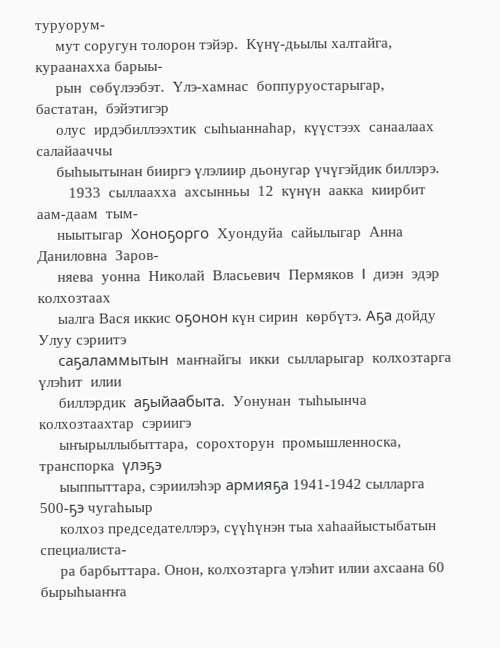туруорум-
     мут соругун толорон тэйэр.  Күнү-дьылы халтайга,  кураанахха барыы-
     рын  сөбүлээбэт.  Үлэ-хамнас  боппуруостарыгар,  бастатан,  бэйэтигэр
     олус  ирдэбиллээхтик  сыһыаннаһар,  күүстээх  санаалаах  салайааччы
     быһыытынан бииргэ үлэлиир дьонугар үчүгэйдик биллэрэ.
        1933  сыллаахха  ахсынньы  12  күнүн  аакка  киирбит  аам-даам  тым-
     ныытыгар  Хоноҕорго  Хуондуйа  сайылыгар  Анна  Даниловна  Заров-
     няева  уонна  Николай  Власьевич  Пермяков  I  диэн  эдэр  колхозтаах
     ыалга Вася иккис оҕонон күн сирин  көрбүтэ. Аҕа дойду Улуу сэриитэ
     саҕаламмытын  маҥнайгы  икки  сылларыгар  колхозтарга үлэһит  илии
     биллэрдик  аҕыйаабыта.  Уонунан  тыһыынча  колхозтаахтар  сэриигэ
     ыҥырыллыбыттара,  сорохторун  промышленноска,  транспорка  үлэҕэ
     ыыппыттара, сэриилэһэр армияҕа 1941-1942 сылларга 500-ҕэ чугаһыыр
     колхоз председателлэрэ, сүүһүнэн тыа хаһаайыстыбатын специалиста-
     ра барбыттара. Онон, колхозтарга үлэһит илии ахсаана 60 бырыһыаҥҥа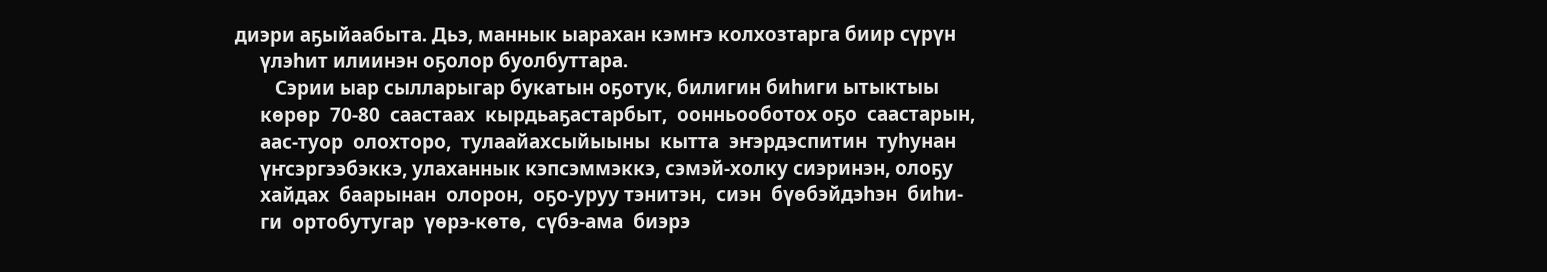диэри аҕыйаабыта. Дьэ, маннык ыарахан кэмҥэ колхозтарга биир сүрүн
     үлэһит илиинэн оҕолор буолбуттара.
        Сэрии ыар сылларыгар букатын оҕотук, билигин биһиги ытыктыы
     көрөр  70-80  саастаах  кырдьаҕастарбыт,  оонньооботох оҕо  саастарын,
     аас-туор  олохторо,  тулаайахсыйыыны  кытта  эҥэрдэспитин  туһунан
     үҥсэргээбэккэ, улаханнык кэпсэммэккэ, сэмэй-холку сиэринэн, олоҕу
     хайдах  баарынан  олорон,  оҕо-уруу тэнитэн,  сиэн  бүөбэйдэһэн  биһи-
     ги  ортобутугар  үөрэ-көтө,  сүбэ-ама  биэрэ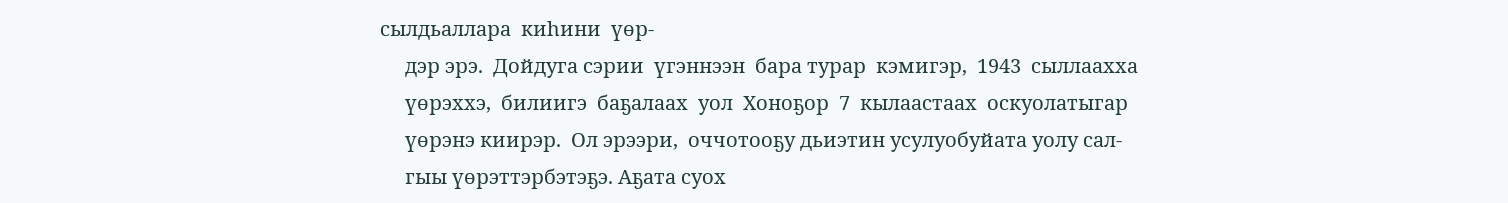сылдьаллара  киһини  үөр-
     дэр эрэ.  Дойдуга сэрии  үгэннээн  бара турар  кэмигэр,  1943  сыллаахха
     үөрэххэ,  билиигэ  баҕалаах  уол  Хоноҕор  7  кылаастаах  оскуолатыгар
     үөрэнэ киирэр.  Ол эрээри,  оччотооҕу дьиэтин усулуобуйата уолу сал-
     гыы үөрэттэрбэтэҕэ. Аҕата суох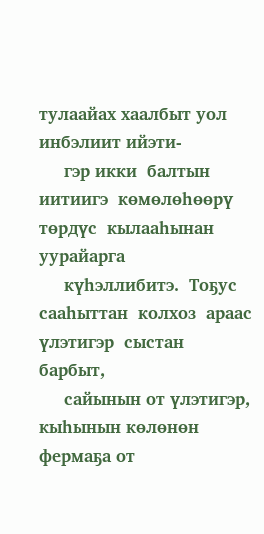тулаайах хаалбыт уол инбэлиит ийэти-
     гэр икки  балтын  иитиигэ  көмөлөһөөрү төрдүс  кылааһынан уурайарга
     күһэллибитэ.  Тоҕус  сааһыттан  колхоз  араас  үлэтигэр  сыстан  барбыт,
     сайынын от үлэтигэр, кыһынын көлөнөн фермаҕа от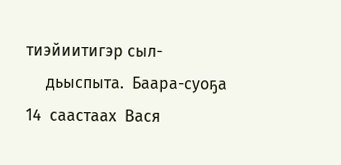тиэйиитигэр сыл-
     дьыспыта.  Баара-суоҕа  14  саастаах  Вася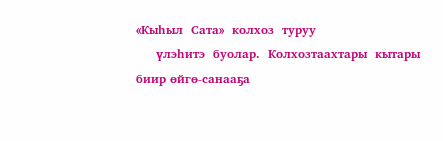«Кыһыл  Сата»  колхоз  туруу
     үлэһитэ  буолар.  Колхозтаахтары  кытары  биир өйгө-санааҕа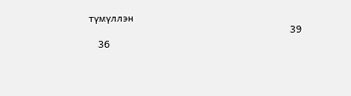түмүллэн
                                                                   39
   36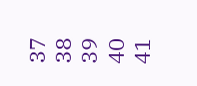37   38   39   40   41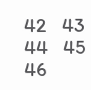42   43   44   45   46